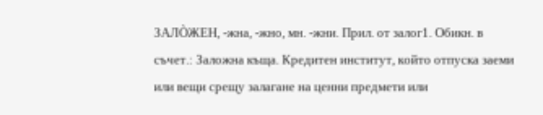ЗАЛÒЖЕН, -жна, -жно, мн. -жни. Прил. от залог1. Обикн. в съчет.: Заложна къща. Кредитен институт, който отпуска заеми или вещи срещу залагане на ценни предмети или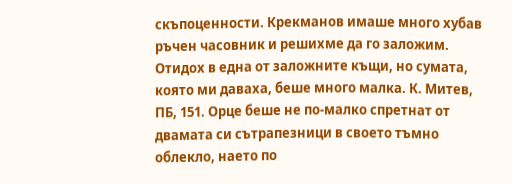скъпоценности. Крекманов имаше много хубав ръчен часовник и решихме да го заложим. Отидох в една от заложните къщи, но сумата, която ми даваха, беше много малка. К. Митев, ПБ, 151. Орце беше не по-малко спретнат от двамата си сътрапезници в своето тъмно облекло, наето по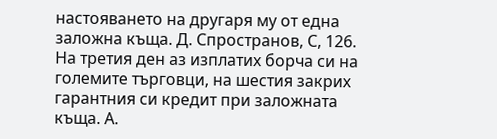настояването на другаря му от една заложна къща. Д. Спространов, С, 126. На третия ден аз изплатих борча си на големите търговци, на шестия закрих гарантния си кредит при заложната къща. А.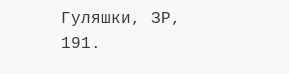Гуляшки, ЗР, 191.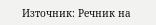Източник: Речник на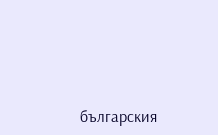българския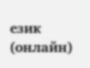език (онлайн)